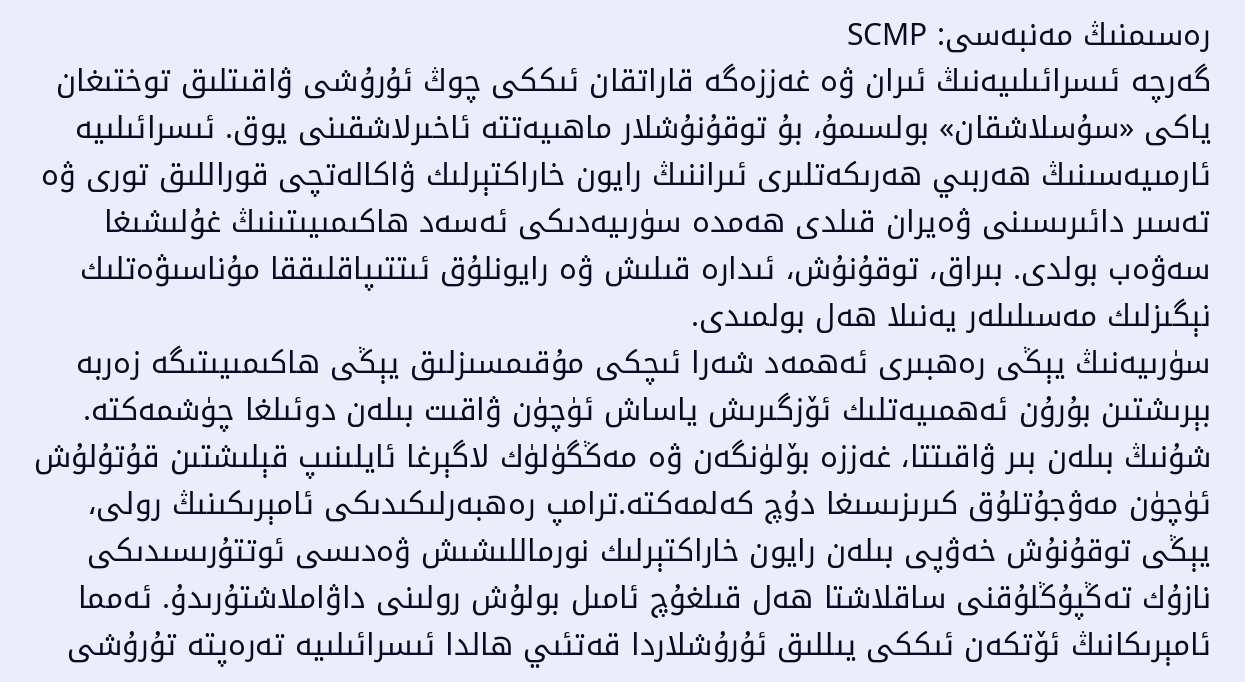رەسىمنىڭ مەنبەسى: SCMP
گەرچە ئىسرائىلىيەنىڭ ئىران ۋە غەززەگە قاراتقان ئىككى چوڭ ئۇرۇشى ۋاقىتلىق توختىغان ياكى «سۇسلاشقان» بولسىمۇ، بۇ توقۇنۇشلار ماھىيەتتە ئاخىرلاشقىنى يوق. ئىسرائىلىيە ئارمىيەسىنىڭ ھەربىي ھەرىكەتلىرى ئىراننىڭ رايون خاراكتېرلىك ۋاكالەتچى قوراللىق تورى ۋە تەسىر دائىرىسىنى ۋەيران قىلدى ھەمدە سۈرىيەدىكى ئەسەد ھاكىمىيىتىنىڭ غۇلىشىغا سەۋەب بولدى. بىراق، توقۇنۇش، ئىدارە قىلىش ۋە رايونلۇق ئىتتىپاقلىققا مۇناسىۋەتلىك نېگىزلىك مەسىلىلەر يەنىلا ھەل بولمىدى.
سۈرىيەنىڭ يېڭى رەھبىرى ئەھمەد شەرا ئىچكى مۇقىمسىزلىق يېڭى ھاكىمىيىتىگە زەربە بېرىشتىن بۇرۇن ئەھمىيەتلىك ئۆزگىرىش ياساش ئۈچۈن ۋاقىت بىلەن دوئىلغا چۈشمەكتە. شۇنىڭ بىلەن بىر ۋاقىتتا، غەززە بۆلۈنگەن ۋە مەڭگۈلۈك لاگېرغا ئايلىنىپ قېلىشتىن قۇتۇلۇش ئۈچۈن مەۋجۇتلۇق كىرىزىسىغا دۇچ كەلمەكتە.ترامپ رەھبەرلىكىدىكى ئامېرىكىنىڭ رولى، يېڭى توقۇنۇش خەۋپى بىلەن رايون خاراكتېرلىك نورماللىشىش ۋەدىسى ئوتتۇرىسىدىكى نازۇك تەڭپۇڭلۇقنى ساقلاشتا ھەل قىلغۇچ ئامىل بولۇش رولىنى داۋاملاشتۇرىدۇ. ئەمما ئامېرىكانىڭ ئۆتكەن ئىككى يىللىق ئۇرۇشلاردا قەتئىي ھالدا ئىسرائىلىيە تەرەپتە تۇرۇشى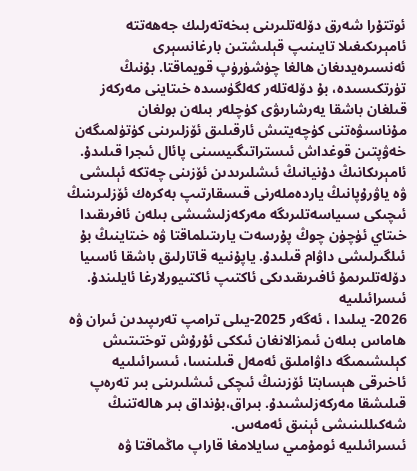ئوتتۇرا شەرق دۆلەتلىرىنى بىخەتەرلىك جەھەتتە ئامېرىكىغىلا تايىنىپ قېلىشتىن بارغانسېرى ئەنسىرەيدىغان ھالغا چۈشۈرۈپ قويماقتا. بۇنىڭ تۈرتكىسىدە، بۇ دۆلەتلەر كەلگۈسىدە خىتاينى مەركەز قىلغان باشقا يەرشارىۋى كۈچلەر بىلەن بولغان مۇناسىۋەتنى كۈچەيتىش ئارقىلىق ئۆزلىرىنى كۈتۈلمىگەن خەۋپتىن قوغداش ئىستراتىگىيسىنى پائال ئىجرا قىلىدۇ.
ئامېرىكانىڭ دۇنيانىڭ ئىشلىرىدىن ئۆزىنى چەتكە ئېلىشى ۋە ياۋرۇپانىڭ ياردەملەرنى قىسقارتىپ بەكرەك ئۆزلىرىنىڭ ئىچىكى سىياسەتلىرىگە مەركەزلىشىشى بىلەن ئافرىقىدا خىتاي ئۈچۈن چوڭ پۇرسەت يارىتىلماقتا ۋە خىتاينىڭ بۇ ئىلگىرلىشى داۋام قىلىدۇ. ياپۇنىيە قاتارلىق باشقا ئاسىيا دۆلەتلىرىمۇ ئافىرىقىدىكى ئاكتىپ ئاكتىيورلارغا ئايلىندۇ.
ئىسرائىلىيە
2026- يىلىدا ، ئەگەر 2025-يىلى ترامپ تەرىپىدىن ئىران ۋە ھاماس بىلەن ئىمزالانغان ئىككى ئۇرۇش توختىتىش كېلىشىمىگە داۋاملىق ئەمەل قىلىنسا، ئىسرائىلىيە ئاخىرقى ھېسابتا ئۆزىنىڭ ئىچكى ئىشلىرىنى بىر تەرەپ قىلىشقا مەركەزلىشىدۇ. بىراق،بۇنداق بىر ھالەتنىڭ شەكىللىنىشى ئېنىق ئەمەس.
ئىسرائىلىيە ئومۇمىي سايلامغا قاراپ ماڭماقتا ۋە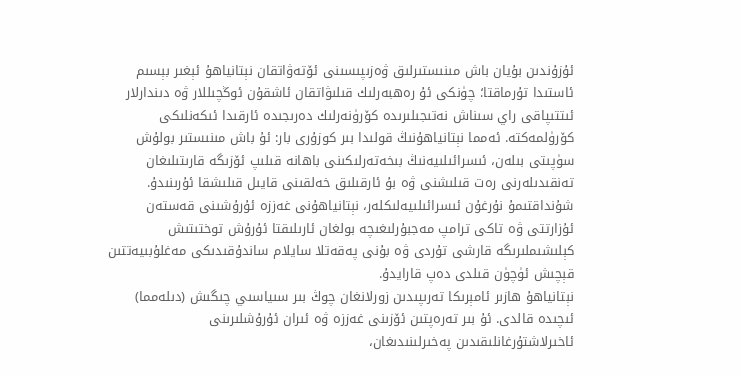ئۇزۇندىن بۇيان باش مىنىستىرلىق ۋەزىپىسىنى ئۆتەۋاتقان نېتانياھۇ ئېغىر بېسىم ئاستىدا تۇرماقتا؛ چۈنكى ئۇ رەھبەرلىك قىلىۋاتقان ئاشقۇن ئوڭچىللار ۋە دىندارلار ئىتتىپاقى راي سىناش نەتىجىلىرىدە كۆرۈنەرلىك دەرىجىدە ئارقىدا ئىكەنلىكى كۆرۈلمەكتە. ئەمما نېتانياھۇنىڭ قولىدا بىر كوزۇرى بار: ئۇ باش مىنىستىر بولۇش سۈپىتى بىلەن، ئىسرائىلىيەنىڭ بىخەتەرلىكىنى باھانە قىلىپ ئۆزىگە قارىتىلىغان تەنقىدىلەرنى رەت قىلىشنى ۋە بۇ ئارقىلىق خەلقىنى قايىل قىلىشقا ئۇرىنىدۇ. شۇنداقتىمۇ نۇرغۇن ئىسرائىلىيەلىكلەر، نېتانياھۇنى غەززە ئۇرۇشىنى قەستەن ئۇزارتتى ۋە تاكى ترامپ مەجبۇرلىغىچە بولغان ئارىلىقتا ئۇرۇش توختىتىش كېلىشىملىرىگە قارشى تۇردى ۋە بۇنى پەقەتلا سايلام ساندۇقىدىكى مەغلۇبىيەتتىن قېچىش ئۈچۈن قىلدى دەپ قارايدۇ.
نېتانياھۇ ھازىر ئامېرىكا تەرىپىدىن زورلانغان چوڭ بىر سىياسىي چىگىش (دىلەمما) ئىچىدە قالدى. ئۇ بىر تەرەپتىن ئۆزىنى غەززە ۋە ئىران ئۇرۇشلىرىنى ئاخىرلاشتۇرغانلىقىدىن پەخىرلىنىدىغان،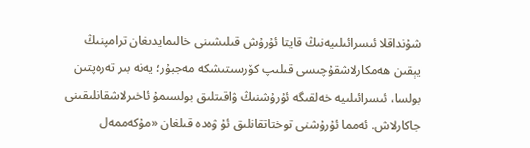شۇنداقلا ئىسرائىلىيەنىڭ قايتا ئۇرۇش قىلىشىنى خالىمايدىغان ترامپنىڭ يېقىن ھەمكارلاشقۇچىسى قىلىپ كۆرسىتىشكە مەجبۇر؛ يەنە بىر تەرەپتىن بولسا، ئىسرائىلىيە خەلقىگە ئۇرۇشنىڭ ۋاقىتلىق بولسىمۇ ئاخىرلاشقانلىقىنى جاكارلاش. ئەمما ئۇرۇشنى توختاتقانلىق ئۇ ۋەدە قىلغان «مۇكەممەل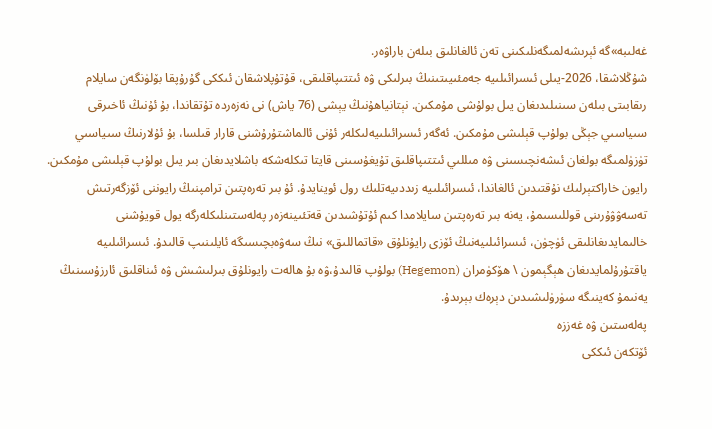غەلىبە»گە ئېرىشەلمىگەنلىكىنى تەن ئالغانلىق بىلەن باراۋەر.
شۇڭلاشقا، 2026-يىلى ئىسرائىلىيە جەمئىيىتىنىڭ بىرلىكى ۋە ئىتتىپاقلىقى، قۇتۇپلاشقان ئىككى گۇرۇپقا بۆلۈنگەن سايلام رىقابىتى بىلەن سىنىلىدىغان يىل بولۇشى مۇمكىن. نېتانياھۇنىڭ يېشى (76 ياش) نى نەزەردە تۇتقاندا، بۇ ئۇنىڭ ئاخىرقى سىياسىي جېڭى بولۇپ قېلىشى مۇمكىن. ئەگەر ئىسرائىلىيەلىكلەر ئۇنى ئالماشتۇرۇشنى قارار قىلسا، بۇ ئۇلارنىڭ سىياسىي تۈزۈلمىگە بولغان ئىشەنچىسىنى ۋە مىللىي ئىتتىپاقلىق تۇيغۇسىنى قايتا تىكلەشكە باشلايدىغان بىر يىل بولۇپ قېلىشى مۇمكىن.
رايون خاراكتېرلىك نۇقتىدىن ئالغاندا، ئىسرائىلىيە زىددىيەتلىك رول ئوينايدۇ. ئۇ بىر تەرەپتىن ترامپنىڭ رايوننى ئۆزگەرتىش تەسەۋۋۇرىنى قوللىسىمۇ، يەنە بىر تەرەپتىن سايلامدا كىم ئۇتۇشىدىن قەتئىينەزەر پەلەستىنلىكلەرگە يول قويۇشنى خالىمايدىغانلىقى ئۈچۈن، ئىسرائىلىيەنىڭ ئۆزى رايۇنلۇق «قاتماللىق» نىڭ سەۋەبچىسىگە ئايلىنىپ قالىدۇ. ئىسرائىلىيە ياقتۇرۇلمايدىغان ھېگېمون \ ھۆكۈمران (Hegemon) بولۇپ قالىدۇ،ۋە بۇ ھالەت رايونلۇق بىرلىشىش ۋە ئىناقلىق ئارزۇسىنىڭ يەنىمۇ كەينىگە سۈرۈلىشىدىن دېرەك بېرىدۇ.
پەلەستىن ۋە غەززە
ئۆتكەن ئىككى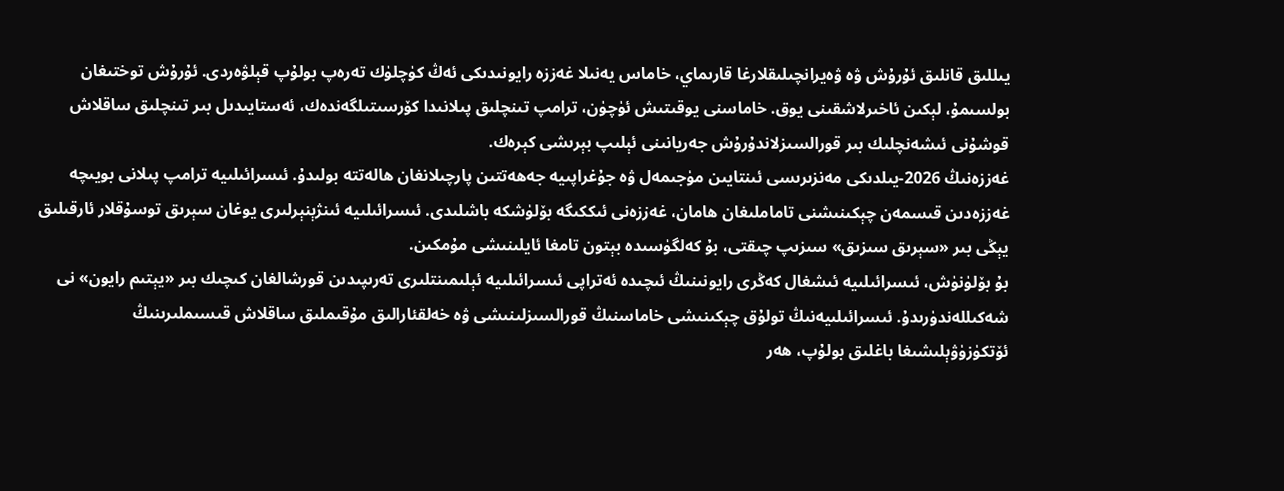يىللىق قانلىق ئۇرۇش ۋە ۋەيرانچىلىقلارغا قارىماي، خاماس يەنىلا غەززە رايونىدىكى ئەڭ كۈچلۈك تەرەپ بولۇپ قېلۋەردى. ئۇرۇش توختىغان بولسىمۇ، لېكىن ئاخىرلاشقىنى يوق. خاماسنى يوقىتىش ئۈچۈن، ترامپ تىنچلىق پىلانىدا كۆرسىتىلگەندەك، ئەستايىدىل بىر تىنچلىق ساقلاش قوشۇنى ئىشەنچلىك بىر قورالسىزلاندۇرۇش جەريانىنى ئېلىپ بېرىشى كېرەك.
غەززەنىڭ 2026-يىلدىكى مەنزىرىسى ئىنتايىن مۈجىمەل ۋە جۇغراپىيە جەھەتتىن پارچىلانغان ھالەتتە بولىدۇ. ئىسرائىلىيە ترامپ پىلانى بويىچە غەززەدىن قىسمەن چېكىنىشنى تاماملىغان ھامان، غەززەنى ئىككىگە بۆلۈشكە باشلىدى. ئىسرائىلىيە ئىنژېنېرلىرى يوغان سېرىق توسۇقلار ئارقىلىق يېڭى بىر «سېرىق سىزىق» سىزىپ چىقتى، بۇ كەلگۈسىدە بېتون تامغا ئايلىنىشى مۇمكىن.
بۇ بۆلۈنۈش، ئىسرائىلىيە ئىشغال كەڭرى رايونىنىڭ ئىچىدە ئەتراپى ئىسرائىلىيە ئېلىمىنتلىرى تەرىپىدىن قورشالغان كىچىك بىر «يېتىم رايون» نى شەكىللەندۈرىدۇ. ئىسرائىلىيەنىڭ تولۇق چېكىنىشى خاماسنىڭ قورالسىزلىنىشى ۋە خەلقئارالىق مۇقىملىق ساقلاش قىسىملىرىنىڭ ئۆتكۈزۈۋېلىشىغا باغلىق بولۇپ، ھەر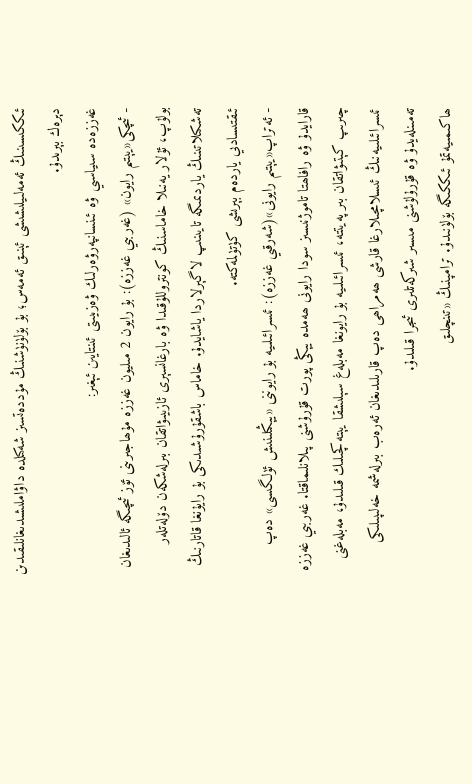ئىككىسىنىڭ ئەمەلىيلىشىشى ئېنىق ئەمەس؛ بۇ بۆلۈنۈشنىڭ مۇددەتسىز شەكىلدە داۋاملىشىدىغانلىقىدىن دېرەك بېرىدۇ.
غەززەدە سىياسىي ۋە ئىنسانپەرۋەرلىك ۋەزىيىتى ئىنتايىن ئېغىر:
- ئىچكى«يېتىم رايون» (غەربىي غەززە): بۇ رايون 2 مىليون غەززە مۇھاجىرىنى ئۆز ئىچىگە ئالىدىغان بولۇپ، ئۇلار يەنىلا خاماسنىڭ كونتروللۇقىدا ۋە بارغانسېرى ئازىيىۋاتقان بىرلەشكەن دۆلەتلەر تەشكىلاتىنىڭ ياردىمىگە تايىنىپ لاگېرلاردا ياشايدۇ. خاماس باشقۇرۇشىدىكى بۇ رايۇنغا قاتارنىڭ ئىقتىسادىي ياردەم بېرىشى كۈتۈلمەكتە.
- ئەتراپ«يېتىم رايونى»(شەرقىي غەززە): ئىسرائىلىيە بۇ رايوننى «يېڭىلىنىش ئۈلگىسى» دەپ قارايدۇ ۋە رافاھتا تاموژنىسىز سودا رايونى ھەمدە يېڭى پورت قۇرۇشنى پىلانلىماقتا. غەربىي غەززە چىرىپ كېتىۋاتقان بىر پەيتتە، ئىسرائىلىيە بۇ رايونغا مەبلەغ سېلىشقا يېتەكچىلىك قىلىدۇ، مەبلەغنى ئىسرائىلىيەنىڭ ئىسلامچىلارغا قارشى ھەمراھى دەپ قارىلىدىغان ئەرەب بىرلەشمە خەلىپىلىكى تەمىنلەيدۇ ۋە قۇرۇلۇشنى مىسىر شىركەتلىرى ئىجرا قىلىدۇ.
ھاكىمىيەتمۇ ئىككىگە بۆلۈنىدۇ. ترامپنىڭ «تىنچلىق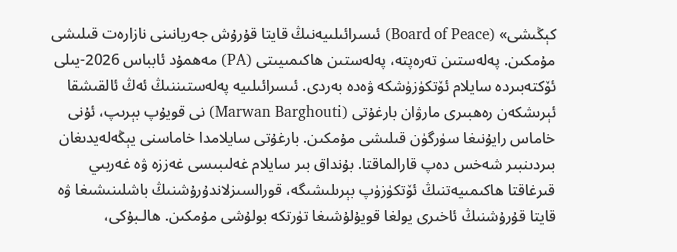كېڭىشى» (Board of Peace) ئىسرائىلىيەنىڭ قايتا قۇرۇش جەريانىنى نازارەت قىلىشى مۇمكىن. پەلەستىن تەرەپتە، پەلەستىن ھاكىمىيىتى (PA) مەھمۇد ئابباس 2026-يىلى ئۆكتەبىردە سايلام ئۆتكۈزۈشكە ۋەدە بەردى. ئىسرائىلىيە پەلەستىننىڭ ئەڭ ئالقىشقا ئېرىشكەن رەھبىرى مارۋان بارغۇتى (Marwan Barghouti) نى قويۇپ بېرىپ، ئۇنى خاماس رايۇنىغا سۈرگۈن قىلىشى مۇمكىن. بارغۇتى سايلامدا خاماسنى يېڭەلەيدىغان بىردىنبىر شەخس دەپ قارالماقتا. بۇنداق بىر سايلام غەلىبىسى غەززە ۋە غەربىي قىرغاقتا ھاكىمىيەتنىڭ ئۆتكۈزۈپ بېرىلىشىگە، قورالسىزلاندۇرۇشنىڭ باشلىنىشىغا ۋە قايتا قۇرۇشنىڭ ئاخىرى يولغا قويۇلۇشىغا تۈرتكە بولۇشى مۇمكىن. ھالـبۇكى،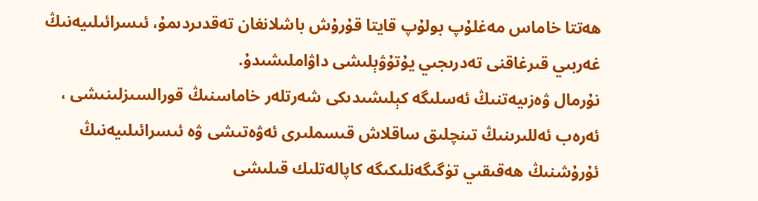ھەتتا خاماس مەغلۇپ بولۇپ قايتا قۇرۇش باشلانغان تەقدىردىمۇ، ئىسرائىلىيەنىڭ غەربىي قىرغاقنى تەدرىجىي يۇتۇۋېلىشى داۋاملىشىدۇ.
نۇرمال ۋەزىيەتنىڭ ئەسلىگە كېلىشىدىكى شەرتلەر خاماسنىڭ قورالسىزلىنىشى ، ئەرەب ئەللىرىنىڭ تىنچلىق ساقلاش قىسملىرى ئەۋەتىشى ۋە ئىسرائىلىيەنىڭ ئۇرۇشنىڭ ھەقىقىي تۈگىگەنلىكىگە كاپالەتلىك قىلىشى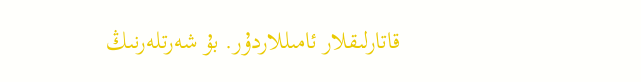قاتارلىقلار ئامىللاردۇر. بۇ شەرتلەرنىڭ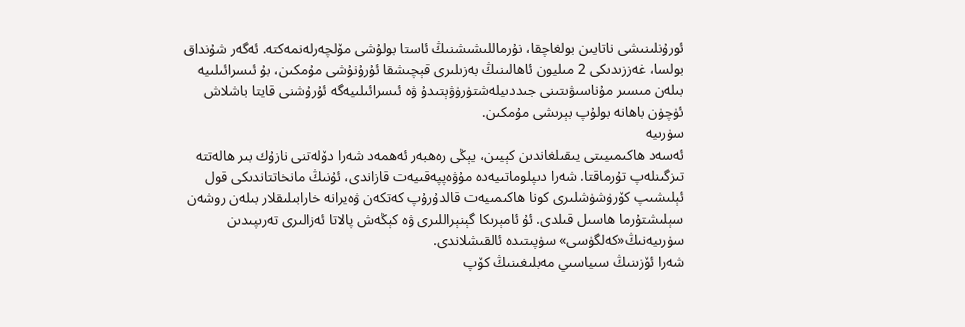ئورۇنلىنىشى ناتايىن بولغاچقا، نۇرماللىشىشنىڭ ئاستا بولۇشى مۆلچەرلەنمەكتە. ئەگەر شۇنداق بولسا، غەززىدىكى 2 مىليون ئاھالىنىڭ بەزىلىرى قېچىشقا ئۇرۇنۇشى مۇمكىن، بۇ ئىسرائىلىيە بىلەن مىسىر مۇناسىۋىتىنى جىددىيلەشتۈرۈۋېتىدۇ ۋە ئىسرائىلىيەگە ئۇرۇشنى قايتا باشلاش ئۈچۈن باھانە بولۇپ بېرىشى مۇمكىن.
سۈرىيە
ئەسەد ھاكىمىيىتى يىقىلغاندىن كېيىن، يېڭى رەھبەر ئەھمەد شەرا دۆلەتنى نازۇك بىر ھالەتتە تىزگىنلەپ تۇرماقتا. شەرا دىپلوماتىيەدە مۇۋەپپەقىيەت قازاندى، ئۇنىڭ مانخاتتاندىكى قول ئېلىشىپ كۆرۈشۈشلىرى كونا ھاكىمىيەت قالدۇرۇپ كەتكەن ۋەيرانە خارابىلىقلار بىلەن روشەن سېلىشتۇرما ھاسىل قىلدى. ئۇ ئامېرىكا گېنېراللىرى ۋە كېڭەش پالاتا ئەزالىرى تەرىپىدىن سۈرىيەنىڭ«كەلگۈسى» سۈپىتىدە ئالقىشلاندى.
شەرا ئۆزىنىڭ سىياسىي مەبلىغىنىڭ كۆپ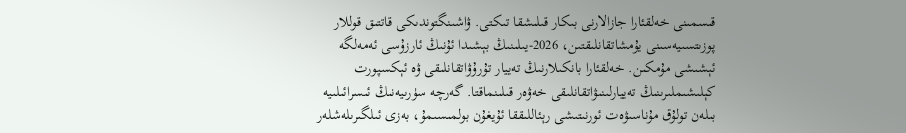قىسمىنى خەلقئارا جازالارنى بىكار قىلىشقا تىكتى. ۋاشىنگتوندىكى قاتتىق قوللار پوزىتسىيەسىنى يۇمشاتقانلىقتىن، 2026-يىلىنىڭ بېشىدا ئۇنىڭ ئارزۇسى ئەمەلگە ئېشىشى مۇمكىن. خەلقئارا بانكىلارنىڭ تەييار تۇرۇۋاتقانلىقى ۋە ئېكسپورت كېلىشىملىرىنىڭ تەييارلىنىۋاتقانلىقى خەۋەر قىلىنماقتا. گەرچە سۈرىيەنىڭ ئىسرائىلىيە بىلەن تولۇق مۇناسىۋەت ئورنىتىشى رېئاللىققا ئۇيغۇن بولمىسىمۇ، بەزى ئىلگىرىلەشلەر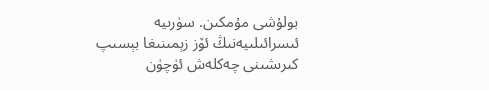بولۇشى مۇمكىن. سۈرىيە ئىسرائىلىيەنىڭ ئۆز زېمىنىغا بېسىپ كىرىشىنى چەكلەش ئۈچۈن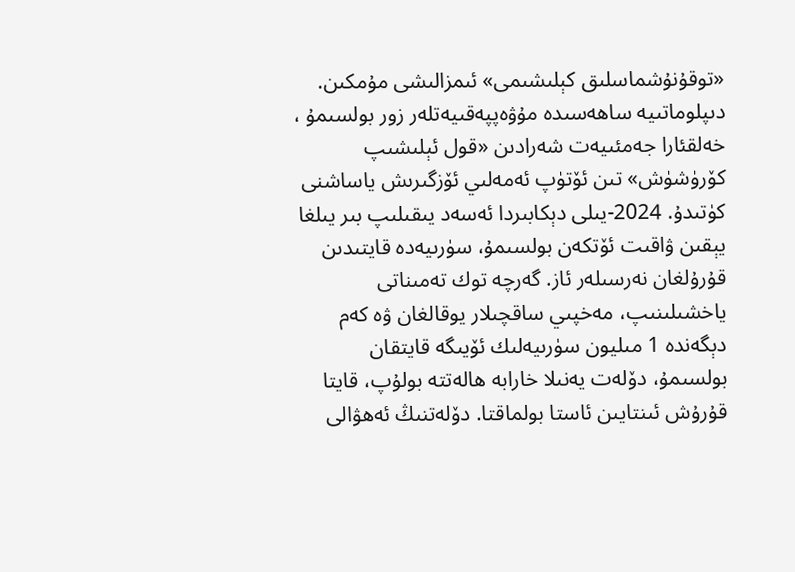«توقۇنۇشماسلىق كېلىشىمى» ئىمزالىشى مۇمكىن.
دىپلوماتىيە ساھەسىدە مۇۋەپپەقىيەتلەر زور بولسىمۇ ، خەلقئارا جەمئىيەت شەرادىن «قول ئېلىشىپ كۆرۈشۈش» تىن ئۆتۈپ ئەمەلىي ئۆزگىرىش ياساشنى كۈتىدۇ. 2024-يىلى دېكابىردا ئەسەد يىقىلىپ بىر يىلغا يېقىن ۋاقىت ئۆتكەن بولسىمۇ، سۈرىيەدە قايتىدىن قۇرۇلغان نەرسىلەر ئاز. گەرچە توك تەمىناتى ياخشىلىنىپ، مەخپىي ساقچىلار يوقالغان ۋە كەم دېگەندە 1 مىليون سۈرىيەلىك ئۆيىگە قايتقان بولسىمۇ، دۆلەت يەنىلا خارابە ھالەتتە بولۇپ، قايتا قۇرۇش ئىنتايىن ئاستا بولماقتا. دۆلەتنىڭ ئەھۋالى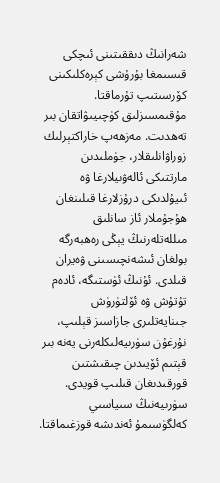شەرانىڭ دىققىتىنى ئىچكى قىسىمغا بۇرۇشى كېرەكلىكىنى كۆرسىتىپ تۇرماقتا.
مۇقىمسىزلىق كۈچىيىۋاتقان بىر تەھدىت. مەزھەپ خاراكتېرلىك زوراۋانلىقلار، جۈملىدىن مارتتىكى ئالەۋىيلارغا ۋە ئىيۇلدىكى درۇزلارغا قىلىنغان ھۇجۇملار ئاز سانلىق مىللەتلەرنىڭ يېڭى رەھبەرگە بولغان ئىشەنچىسىنى ۋەيران قىلدى. ئۇنىڭ ئۈستىگە، ئادەم تۇتۇش ۋە ئۆلتۈرۈش جىنايەتلىرى جازاسىز قېلىپ، نۇرغۇن سۈرىيەلىكلەرنى يەنە بىر قېتىم ئۆيىدىن چىقىشتىن قورقىدىغان قىلىپ قويدى.
سۈرىيەنىڭ سىياسىي كەلگۈسىمۇ ئەندىشە قوزغىماقتا.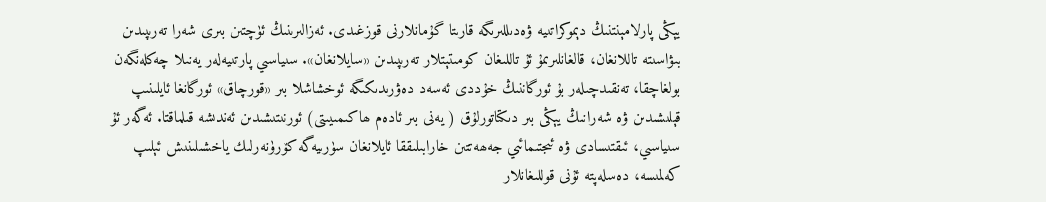يېڭى پارلامېنتنىڭ دېموكراتىيە ۋەدىللىرىگە قارىتا گۇمانلارنى قوزغىدى. ئەزالىرىنىڭ ئۈچتىن بىرى شەرا تەرىپىدىن بىۋاسىتە تاللانغان، قالغانلىرىمۇ ئۇ تاللىغان كومىتېتلار تەرىپىدىن «سايلانغان». سىياسىي پارتىيەلەر يەنىلا چەكلەنگەن بولغاچقا، تەنقىدچىلەر بۇ ئورگاننىڭ خۇددى ئەسەد دەۋرىدىكىگە ئوخشاشلا بىر «قورچاق» ئورگانغا ئايلىنىپ قېلىشىدىن ۋە شەرانىڭ يېڭى بىر دىكتاتورلۇق ( يەنى بىر ئادەم ھاكىمىيىتى) ئورنىتىشىدىن ئەندىشە قىلماقتا. ئەگەر ئۇ سىياسىي، ئىقتىسادى ۋە ئىجتىمائىي جەھەتتىن خارابىلىققا ئايلانغان سۈرىيەگە كۆرۈنەرلىك ياخشىلىنىش ئېلىپ كەلمىسە، دەسلەپتە ئۇنى قوللىغانلار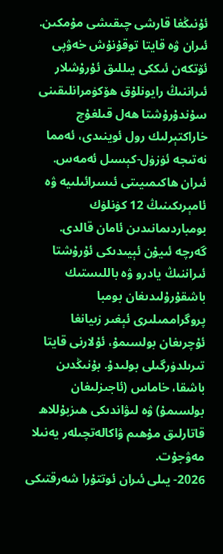ئۇنىڭغا قارشى چىقىشى مۇمكىن.
ئىران ۋە قايتا توقۇنۇش خەۋپى
ئۆتكەن ئىككى يىللىق ئۇرۇشلار ئىراننىڭ رايونلۇق ھۆكۈمرانلىقىنى سۇندۇرۇشتا ھەل قىلغۇچ خاراكتېرلىك رول ئوينىدى، ئەمما نەتىجە ئۈزۈل-كېسىل ئەمەس. ئىران ھاكىمىيىتى ئىسرائىلىيە ۋە ئامېرىكىنىڭ 12 كۈنلۈك بومباردىمانىدىن ئامان قالدى. گەرچە ئىيۇن ئېيىدىكى ئۇرۇشتا ئىراننىڭ يادرو ۋە باللىستىك باشقۇرۇلىدىغان بومبا پروگراممىلىرى ئېغىر زىيانغا ئۇچرىغان بولسىمۇ، ئۇلارنى قايتا تىرىلدۈرگىلى بولىدۇ. بۇنىڭدىن باشقا، خاماس (ئاجىزلىغان بولسىمۇ) ۋە لىۋاندىكى ھىزبۇللاھ قاتارلىق مۇھىم ۋاكالەتچىلەر يەنىلا مەۋجۇت.
2026- يىلى ئىران ئوتتۇرا شەرقتىكى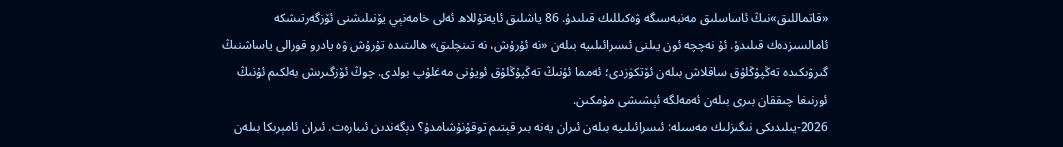«قاتماللىق»نىڭ ئاساسلىق مەنبەسىگە ۋەكىللىك قىلىدۇ. 86 ياشلىق ئايەتۇللاھ ئەلى خامەنېي يۆنىلىشنى ئۆزگەرتىشكە ئامالسىزدەك قىلىدۇ. ئۇ نەچچە ئون يىلنى ئىسرائىلىيە بىلەن «نە ئۇرۇش، نە تىنچلىق» ھالىتىدە تۇرۇش ۋە يادرو قورالى ياساشنىڭ گىرۋىكىدە تەڭپۇڭلۇق ساقلاش بىلەن ئۆتكۈزدى؛ ئەمما ئۇنىڭ تەڭپۇڭلۇق ئويۇنى مەغلۇپ بولدى. چوڭ ئۆزگىرىش بەلكىم ئۇنىڭ ئورنىغا چىققان بىرى بىلەن ئەمەلگە ئېشىشى مۇمكىن.
2026-يىلىدىكى نىگىزلىك مەسىلە: ئىسرائىلىيە بىلەن ئىران يەنە بىر قېتىم توقۇنۇشامدۇ؟ دېگەندىن ئىبارەت. ئىران ئامېرىكا بىلەن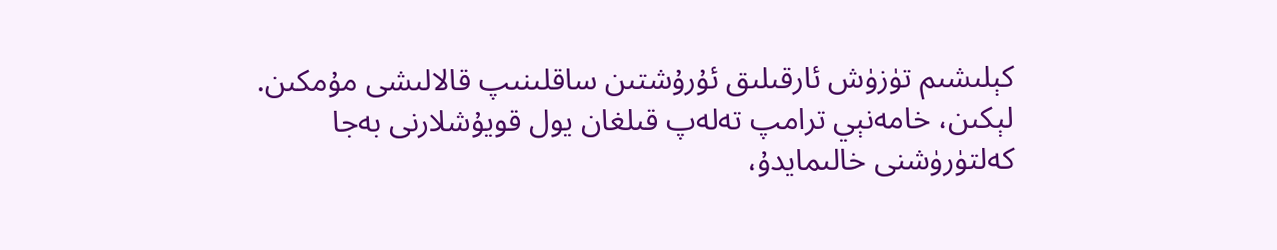كېلىشىم تۈزۈش ئارقىلىق ئۇرۇشتىن ساقلىنىپ قالالىشى مۇمكىن. لېكىن، خامەنېي ترامپ تەلەپ قىلغان يول قويۇشلارنى بەجا كەلتۈرۈشنى خالىمايدۇ،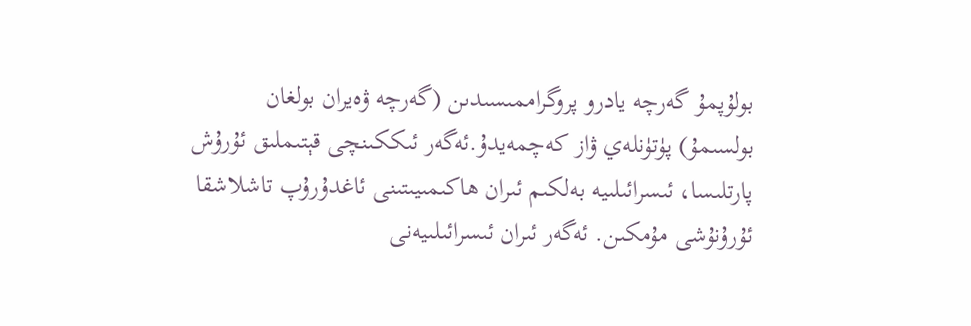بولۇپمۇ گەرچە يادرو پروگراممىسىدىن (گەرچە ۋەيران بولغان بولسىمۇ) پۈتۈنلەي ۋاز كەچمەيدۇ.ئەگەر ئىككىنچى قېتىملىق ئۇرۇش پارتلىسا، ئىسرائىلىيە بەلكىم ئىران ھاكىمىيىتىنى ئاغدۇرۇپ تاشلاشقا ئۇرۇنۇشى مۇمكىن. ئەگەر ئىران ئىسرائىلىيەنى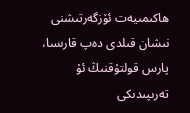ھاكىمىيەت ئۆزگەرتىشنى نىشان قىلدى دەپ قارىسا، پارس قولتۇقنىڭ ئۇ تەرىپىدىكى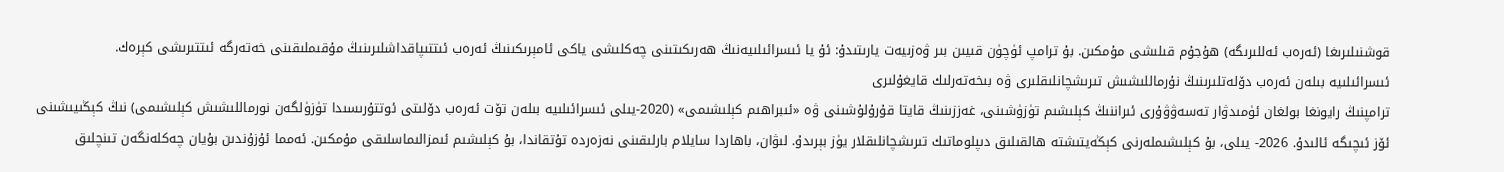قوشنىلىرىغا (ئەرەب ئەللىرىگە) ھۇجۇم قىلىشى مۇمكىن. بۇ ترامپ ئۈچۈن قىيىن بىر ۋەزىيەت يارىتىدۇ: ئۇ يا ئىسرائىلىيەنىڭ ھەرىكىتىنى چەكلىشى ياكى ئامېرىكىنىڭ ئەرەب ئىتتىپاقداشلىرىنىڭ مۇقىملىقىنى خەتەرگە ئىتتىرىشى كېرەك.
ئىسرائىلىيە بىلەن ئەرەب دۆلەتلىرىنىڭ نۇرماللىشىش تىرىشچانلىقلىرى ۋە بىخەتەرلىك قايغۇلىرى
ترامپنىڭ رايونغا بولغان ئۈمىدۋار تەسەۋۋۇرى ئىراننىڭ كېلىشىم تۈزۈشىنى، غەززىنىڭ قايتا قۇرۇلۇشىنى ۋە «ئىبراھىم كېلىشىمى» (2020-يىلى ئىسرائىلىيە بىلەن تۆت ئەرەب دۆلىتى ئوتتۇرىسىدا تۈزۈلگەن نورماللىشىش كېلىشىمى) نىڭ كېڭىيىشىنى ئۆز ئىچىگە ئالىدۇ. 2026- يىلى، بۇ كېلىشىملەرنى كېڭەيتىشتە ھالقىلىق دىپلوماتىك تىرىشچانلىقلار يۈز بېرىدۇ. لىۋان، باھاردا سايلام بارلىقىنى نەزەردە تۇتقاندا، بۇ كېلىشىم ئىمزالىماسلىقى مۇمكىن. ئەمما ئۇزۇندىن بۇيان چەكلەنگەن تىنچلىق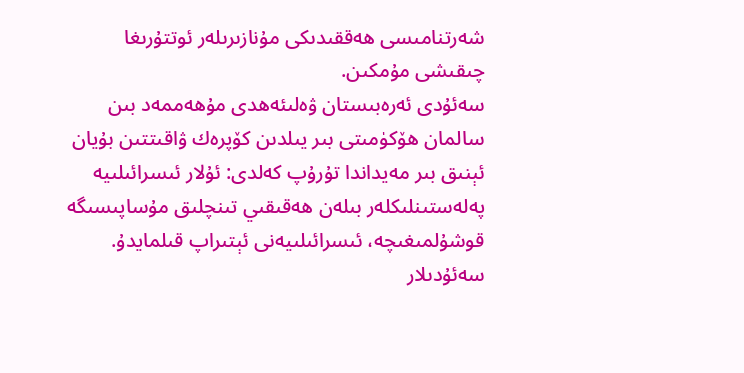شەرتنامىسى ھەققىدىكى مۇنازىرىلەر ئوتتۇرىغا چىقىشى مۇمكىن.
سەئۇدى ئەرەبىستان ۋەلىئەھدى مۇھەممەد بىن سالمان ھۆكۈمىتى بىر يىلدىن كۆپرەك ۋاقىتتىن بۇيان ئېنىق بىر مەيداندا تۇرۇپ كەلدى: ئۇلار ئىسرائىلىيە پەلەستىنلىكلەر بىلەن ھەقىقىي تىنچلىق مۇساپىسىگە قوشۇلمىغىچە، ئىسرائىلىيەنى ئېتىراپ قىلمايدۇ. سەئۇدىلار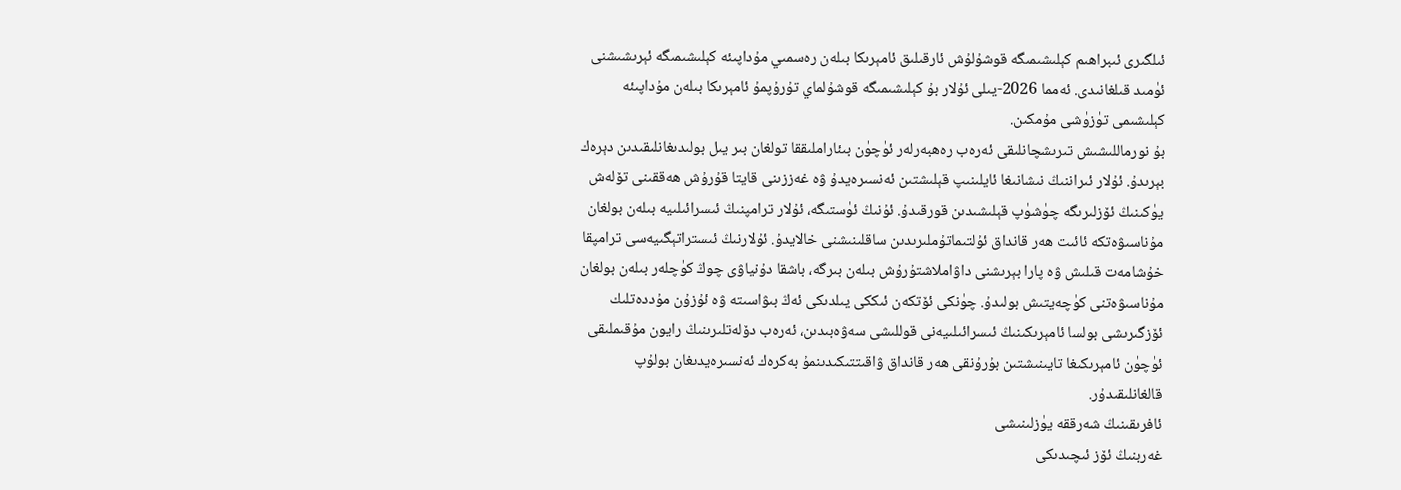ئىلگىرى ئىبراھىم كېلىشىمىگە قوشۇلۇش ئارقىلىق ئامېرىكا بىلەن رەسمىي مۇداپىئە كېلىشىمىگە ئېرىشىشنى ئۈمىد قىلغانىدى. ئەمما 2026-يىلى ئۇلار بۇ كېلىشىمىگە قوشۇلماي تۇرۇپمۇ ئامېرىكا بىلەن مۇداپىئە كېلىشىمى تۈزۈشى مۇمكىن.
بۇ نورماللىشىش تىرىشچانلىقى ئەرەب رەھبەرلەر ئۈچۈن بىئاراملىققا تولغان بىر يىل بولىدىغانلىقىدىن دېرەك بېرىدۇ. ئۇلار ئىراننىڭ نىشانىغا ئايلىنىپ قېلىشتىن ئەنسىرەيدۇ ۋە غەززىنى قايتا قۇرۇش ھەققىنى تۆلەش يۈكىنىڭ ئۆزلىرىگە چۈشۈپ قېلىشىدىن قورقىدۇ. ئۇنىڭ ئۈستىگە، ئۇلار ترامپنىڭ ئىسرائىلىيە بىلەن بولغان مۇناسىۋەتكە ئائىت ھەر قانداق ئۇلتىماتۇملىرىدىن ساقلىنىشنى خالايدۇ. ئۇلارنىڭ ئىستراتېگىيەسى ترامپقا خۇشامەت قىلىش ۋە پارا بېرىشنى داۋاملاشتۇرۇش بىلەن بىرگە، باشقا دۇنياۋى چوڭ كۈچلەر بىلەن بولغان مۇناسىۋەتنى كۈچەيتىش بولىدۇ. چۈنكى ئۆتكەن ئىككى يىلدىكى ئەڭ بىۋاسىتە ۋە ئۇزۇن مۇددەتلىك ئۆزگىرىشى بولسا ئامېرىكىنىڭ ئىسرائىلىيەنى قوللىشى سەۋەبىدىن، ئەرەب دۆلەتلىرىنىڭ رايون مۇقىملىقى ئۈچۈن ئامېرىكىغا تايىنىشتىن بۇرۇنقى ھەر قانداق ۋاقىتتىكىدىنمۇ بەكرەك ئەنسىرەيدىغان بولۇپ قالغانلىقىدۇر.
ئافرىقىنىڭ شەرققە يۈزلىنىشى
غەربنىڭ ئۆز ئىچىدىكى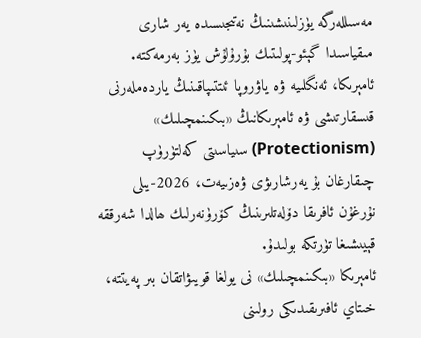مەسىللەرگە يۈزلىنىشىنىڭ نەتىجىسىدە يەر شارى مىقياسىدا گېئو-پولىتىك بۇرۇلۇش يۈز بەرمەكتە. ئامېرىكا، ئەنگلىيە ۋە ياۋروپا ئىتتىپاقىنىڭ ياردەملەرنى قىسقارتىشى ۋە ئامېرىكانىڭ «بىكىنمچىلىك» (Protectionism) سىياسىتى كەلتۈرۈپ چىقارغان بۇ يەرشارىۋى ۋەزىيەت، 2026-يىلى نۇرغۇن ئافرىقا دۆلەتلىرىنىڭ كۆرۈنەرلىك ھالدا شەرققە قېيىشىغا تۈرتكە بولىدۇ.
ئامېرىكا «بىكىنمچىلىك» نى يولغا قويىۋاتقان بىر پەيتتە، خىتاي ئافىرىقىدىكى رولىنى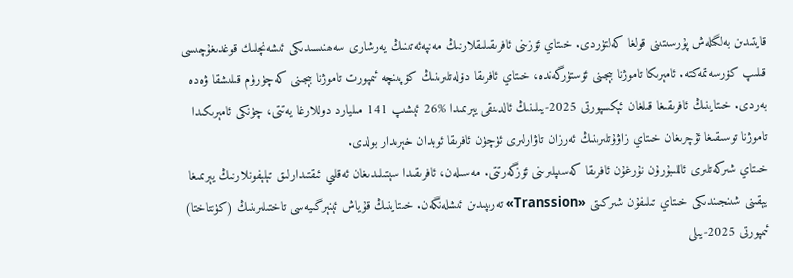قايتىدىن بەلگىلەش پۇرسىتىنى قولغا كەلتۈردى. خىتاي ئۆزىنى ئافرىقىلىقلارنىڭ مەنپەئەتىنىڭ يەرشارى سەھنىسىدىكى ئىشەنچلىك قوغدىغۇچىسى قىلىپ كۆرسەتمەكتە. ئامېرىكا تاموژنا بېجىنى ئۆستۈرگەندە، خىتاي ئافرىقا دۆلەتلىرىنىڭ كۆپىنچە ئىمپورت تاموژنا بېجىنى كەچۈرۈم قىلىشقا ۋەدە بەردى. خىتاينىڭ ئافرىقىغا قىلغان ئېكسپورتى 2025-يىلىنىڭ ئالدىنقى يېرىمىدا %26 ئېشىپ 141 مىليارد دوللارغا يەتتى، چۈنكى ئامېرىكىدا تاموژنا توسىقىغا ئۇچرىغان خىتاي زاۋۇتلىرىنىڭ ئەرزان تاۋارلىرى ئۈچۈن ئافرىقا ئوبدان خېرىدار بولدى.
خىتاي شىركەتلىرى ئاللىبۇرۇن نۇرغۇن ئافرىقا كەسىپلىرىنى ئۆزگەرتتى. مەسىلەن، ئافرىقىدا سېتىلىدىغان ئەقلىي ئىقتىدارلىق تېلېفونلارنىڭ يېرىمىغا يېقىنى شىنجىندىكى خىتاي تىلىفۇن شىركىتى «Transsion» تەرىپىدىن ئىشلەنگەن. خىتاينىڭ قۇياش ئېنېرگىيەسى تاختىلىرىنىڭ (كۈنتاختا) ئىمپورتى 2025-يىلى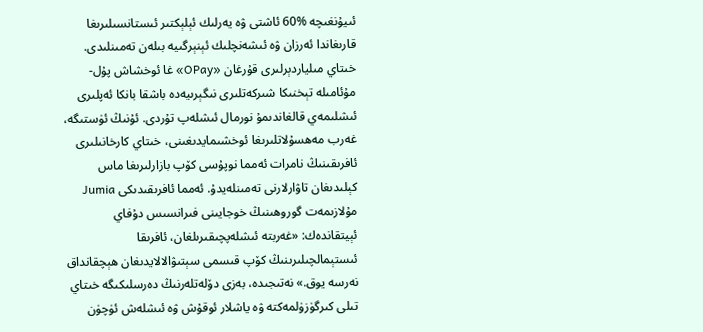ئىيۇنغىچە %60 ئاشتى ۋە يەرلىك ئېلېكتىر ئىستانسىلىرىغا قارىغاندا ئەرزان ۋە ئىشەنچلىك ئېنېرگىيە بىلەن تەمىنلىدى. خىتاي مىلياردېرلىرى قۇرغان «OPay» غا ئوخشاش پۇل-مۇئامىلە تېخنىكا شىركەتلىرى نىگېرىيەدە باشقا بانكا ئەپلىرى ئىشلىمەي قالغاندىمۇ نورمال ئىشلەپ تۇردى. ئۇنىڭ ئۈستىگە، غەرب مەھسۇلاتلىرىغا ئوخشىمايدىغىنى، خىتاي كارخانىلىرى ئافرىقىنىڭ نامرات ئەمما نوپۇسى كۆپ بازارلىرىغا ماس كېلىدىغان تاۋارلارنى تەمىنلەيدۇ. ئەمما ئافرىقىدىكى Jumia مۇلازىمەت گوروھىنىڭ خوجايىنى فىرانسىس دۇفاي ئېيتقاندەك: «غەربتە ئىشلەپچىقىرىلغان، ئافرىقا ئىستېمالچىلىرىنىڭ كۆپ قىسمى سېتىۋالالايدىغان ھېچقانداق نەرسە يوق.» نەتىجىدە، بەزى دۆلەتلەرنىڭ دەرسلىكىگە خىتاي تىلى كىرگۈزۈلمەكتە ۋە ياشلار ئوقۇش ۋە ئىشلەش ئۈچۈن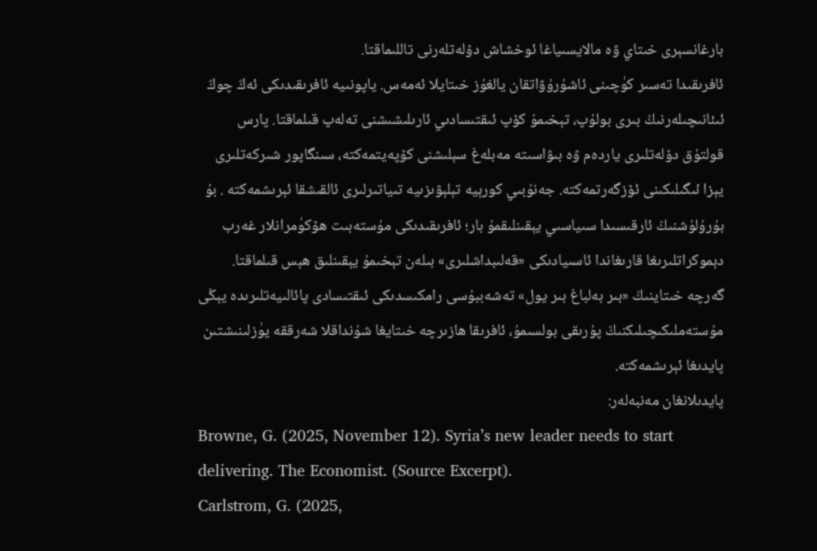بارغانسېرى خىتاي ۋە مالايسىياغا ئوخشاش دۆلەتلەرنى تاللىماقتا.
ئافرىقىدا تەسىر كۈچىنى ئاشۇرۇۋاتقان يالغۇز خىتايلا ئەمەس. ياپونىيە ئافرىقىدىكى ئەڭ چوڭ ئىئانىچىلەرنىڭ بىرى بولۇپ، تېخىمۇ كۆپ ئىقتىسادىي ئارىلىشىشنى تەلەپ قىلماقتا. پارس قولتۇق دۆلەتلىرى ياردەم ۋە بىۋاسىتە مەبلەغ سېلىشنى كۆپەيتمەكتە، سىنگاپور شىركەتلىرى يېزا ئىگىلىكىنى ئۆزگەرتمەكتە. جەنۇبىي كورېيە تېلېۋىزىيە تىياتىرلىرى ئالقىشقا ئېرىشمەكتە . بۇ بۇرۇلۇشنىڭ ئارقىسىدا سىياسىي يېقىنلىقمۇ بار؛ ئافرىقىدىكى مۇستەبىت ھۆكۈمرانلار غەرب دېموكراتلىرىغا قارىغاندا ئاسىيادىكى «قەلىبداشلىرى» بىلەن تېخىمۇ يېقىنلىق ھېس قىلماقتا. گەرچە خىتاينىڭ «بىر بەلباغ بىر يول» تەشەببۇسى رامكىسدىكى ئىقتىسادى پائالىيەتلىرىدە يېڭى مۇستەملىكىچىلىكنىڭ پۇرىقى بولسىمۇ، ئافرىقا ھازىرچە خىتايغا شۇنداقلا شەرققە يۈزلىنىشتىن پايدىغا ئېرىشمەكتە.
پايدىلانغان مەنبەلەر:
Browne, G. (2025, November 12). Syria’s new leader needs to start delivering. The Economist. (Source Excerpt).
Carlstrom, G. (2025,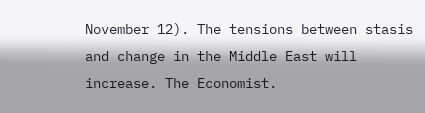November 12). The tensions between stasis and change in the Middle East will increase. The Economist.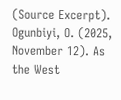(Source Excerpt).
Ogunbiyi, O. (2025, November 12). As the West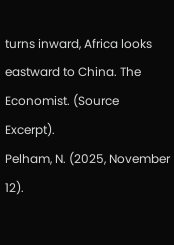turns inward, Africa looks eastward to China. The Economist. (Source Excerpt).
Pelham, N. (2025, November 12).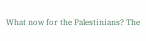What now for the Palestinians? The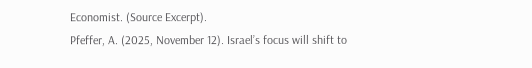Economist. (Source Excerpt).
Pfeffer, A. (2025, November 12). Israel’s focus will shift to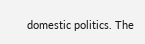domestic politics. The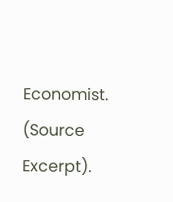Economist. (Source Excerpt).